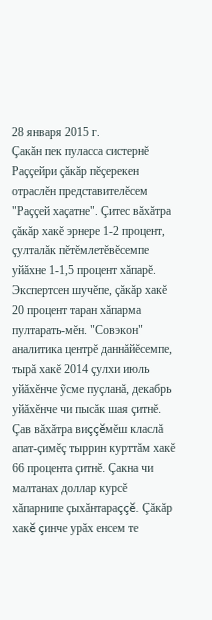28 января 2015 г.
Çакăн пек пуласса систернĕ Раççейри çăкăр пĕçерекен отраслĕн представителĕсем "Раççей хаçатне". Çитес вăхăтра çăкăр хакĕ эрнере 1-2 процент, çулталăк пĕтĕмлетĕвĕсемпе уйăхне 1-1,5 процент хăпарĕ. Экспертсен шучĕпе, çăкăр хакĕ 20 процент таран хăпарма пултарать-мĕн. "Совэкон" аналитика центрĕ даннăйĕсемпе, тырă хакĕ 2014 çулхи июль уйăхĕнче ỹсме пуçланă, декабрь уйăхĕнче чи пысăк шая çитнĕ. Çав вăхăтра виççĕмĕш класлă апат-çимĕç тыррин курттăм хакĕ 66 процента çитнĕ. Çакна чи малтанах доллар курсĕ хăпарнипе çыхăнтараççĕ. Çăкăр хакĕ çинче урăх енсем те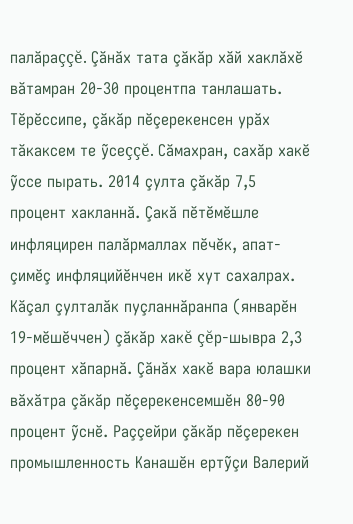палăраççĕ. Çăнăх тата çăкăр хăй хаклăхĕ вăтамран 20-30 процентпа танлашать. Тĕрĕссипе, çăкăр пĕçерекенсен урăх тăкаксем те ỹсеççĕ. Сăмахран, сахăр хакĕ ỹссе пырать. 2014 çулта çăкăр 7,5 процент хакланнă. Çакă пĕтĕмĕшле инфляцирен палăрмаллах пĕчĕк, апат-çимĕç инфляцийĕнчен икĕ хут сахалрах. Кăçал çулталăк пуçланнăранпа (январĕн 19-мĕшĕччен) çăкăр хакĕ çĕр-шывра 2,3 процент хăпарнă. Çăнăх хакĕ вара юлашки вăхăтра çăкăр пĕçерекенсемшĕн 80-90 процент ỹснĕ. Раççейри çăкăр пĕçерекен промышленность Канашĕн ертỹçи Валерий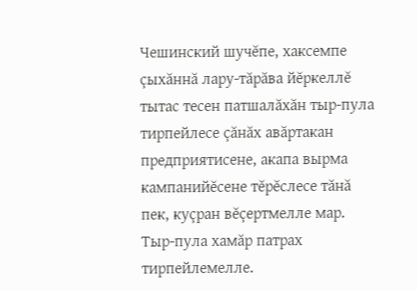Чешинский шучĕпе, хаксемпе çыхăннă лару-тăрăва йĕркеллĕ тытас тесен патшалăхăн тыр-пула тирпейлесе çăнăх авăртакан предприятисене, акапа вырма кампанийĕсене тĕрĕслесе тăнă пек, куçран вĕçертмелле мар. Тыр-пула хамăр патрах тирпейлемелле.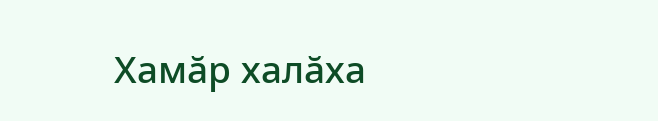Хамăр халăха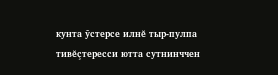кунта ỹстерсе илнĕ тыр-пулпа тивĕçтересси ютта сутнинччен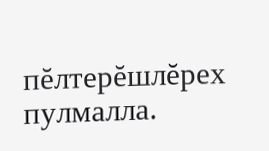пĕлтерĕшлĕрех пулмалла.